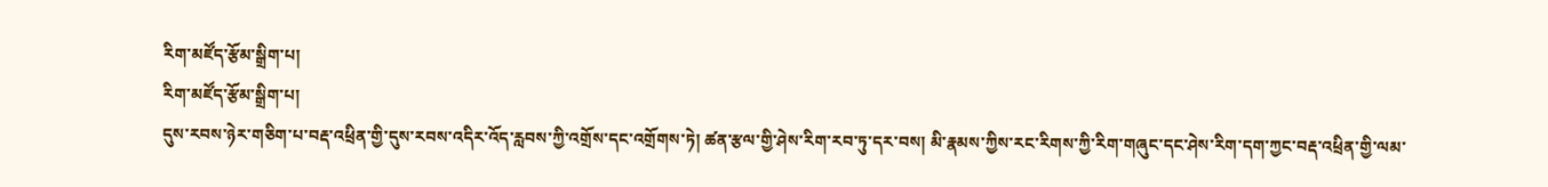རིག་མཛོད་རྩོམ་སྒྲིག་པ།
རིག་མཛོད་རྩོམ་སྒྲིག་པ།
དུས་རབས་ཉེར་གཅིག་པ་བརྡ་འཕྲིན་གྱི་དུས་རབས་འདིར་འོད་རླབས་ཀྱི་འགྲོས་དང་འགྲོགས་ཏེ། ཚན་རྩལ་གྱི་ཤེས་རིག་རབ་ཏུ་དར་བས། མི་རྣམས་ཀྱིས་རང་རིགས་ཀྱི་རིག་གཞུང་དང་ཤེས་རིག་དག་ཀྱང་བརྡ་འཕྲིན་གྱི་ལམ་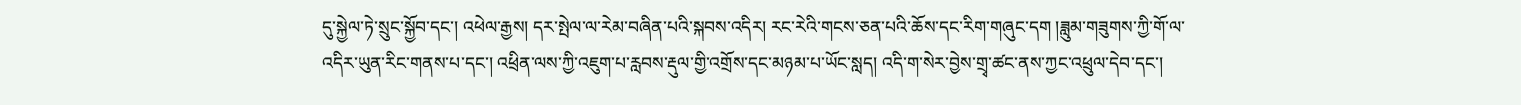དུ་སྐྱེལ་ཏེ་སྲུང་སྐྱོབ་དང་། འཕེལ་རྒྱས། དར་སྤེལ་ལ་རེམ་བཞིན་པའི་སྐབས་འདིར། རང་རེའི་གངས་ཅན་པའི་ཆོས་དང་རིག་གཞུང་དག །ཟླུམ་གཟུགས་ཀྱི་གོ་ལ་འདིར་ཡུན་རིང་གནས་པ་དང་། འཕྲིན་ལས་ཀྱི་འཇུག་པ་རླབས་རྡུལ་གྱི་འགྲོས་དང་མཉམ་པ་ཡོང་སླད། འདི་ག་སེར་བྱེས་གྲྭ་ཚང་ནས་ཀྱང་འཕྲུལ་དེབ་དང་།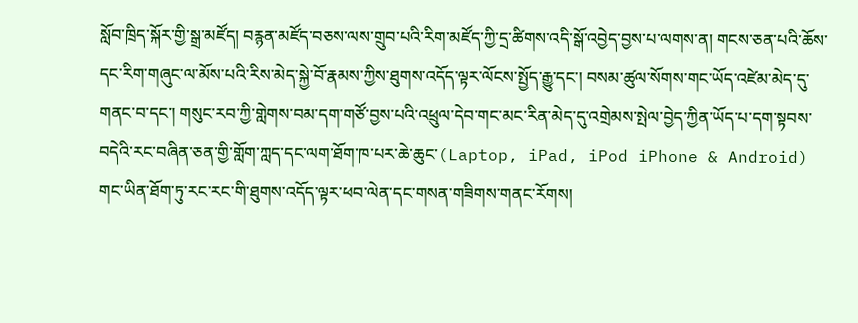སློབ་ཁྲིད་སྐོར་གྱི་སྒྲ་མཛོད། བརྙན་མཛོད་བཅས་ལས་གྲུབ་པའི་རིག་མཛོད་ཀྱི་དྲ་ཚིགས་འདི་སྒོ་འབྱེད་བྱས་པ་ལགས་ན། གངས་ཅན་པའི་ཆོས་དང་རིག་གཞུང་ལ་མོས་པའི་རིས་མེད་སྐྱེ་བོ་རྣམས་ཀྱིས་ཐུགས་འདོད་ལྟར་ལོངས་སྤྱོད་རྒྱུ་དང་། བསམ་ཚུལ་སོགས་གང་ཡོད་འཛེམ་མེད་དུ་གནང་བ་དང་། གསུང་རབ་ཀྱི་གླེགས་བམ་དག་གཙོ་བྱས་པའི་འཕྲུལ་དེབ་གང་མང་རིན་མེད་དུ་འགྲེམས་སྤེལ་བྱེད་ཀྱིན་ཡོད་པ་དག་སྟབས་བདེའི་རང་བཞིན་ཅན་གྱི་གློག་ཀླད་དང་ལག་ཐོག་ཁ་པར་ཆེ་ཆུང་(Laptop, iPad, iPod iPhone & Android) གང་ཡིན་ཐོག་ཏུ་རང་རང་གི་ཐུགས་འདོད་ལྟར་ཕབ་ལེན་དང་གསན་གཟིགས་གནང་རོགས།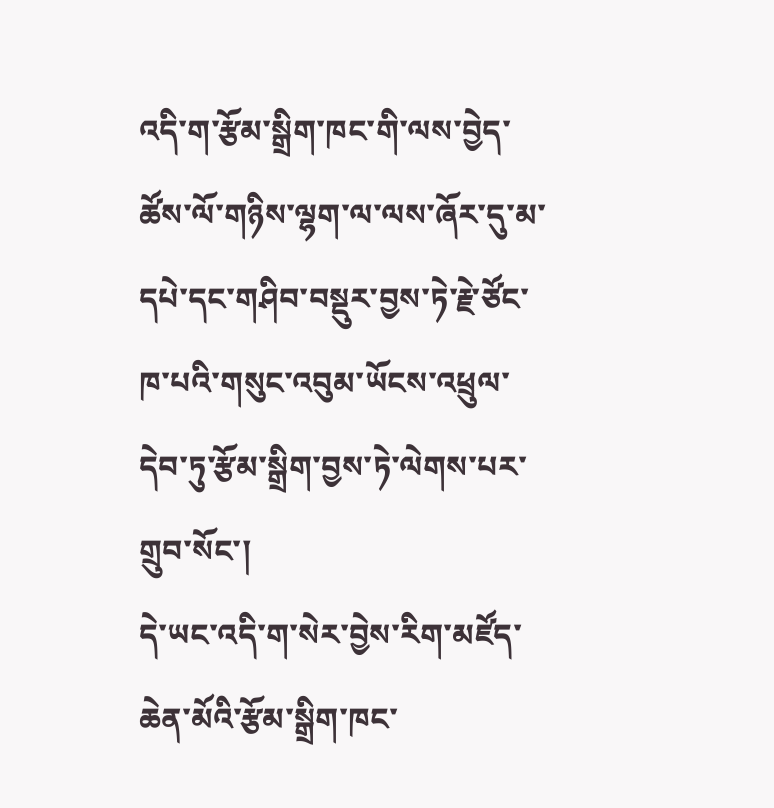འདི་ག་རྩོམ་སྒྲིག་ཁང་གི་ལས་བྱེད་ཚོས་ལོ་གཉིས་ལྷག་ལ་ལས་ཞོར་དུ་མ་དཔེ་དང་གཤིབ་བསྡུར་བྱས་ཏེ་རྗེ་ཙོང་ཁ་པའི་གསུང་འབུམ་ཡོངས་འཕྲུལ་དེབ་ཏུ་རྩོམ་སྒྲིག་བྱས་ཏེ་ལེགས་པར་གྲུབ་སོང་།
དེ་ཡང་འདི་ག་སེར་བྱེས་རིག་མཛོད་ཆེན་མོའི་རྩོམ་སྒྲིག་ཁང་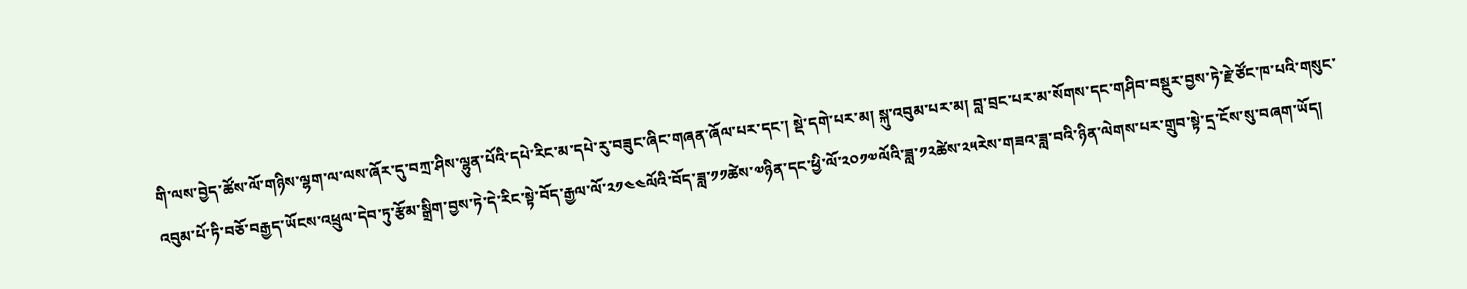གི་ལས་བྱེད་ཚོས་ལོ་གཉིས་ལྷག་ལ་ལས་ཞོར་དུ་བཀྲ་ཤིས་ལྷུན་པོའི་དཔེ་རིང་མ་དཔེ་རུ་བཟུང་ཞིང་གཞན་ཞོལ་པར་དང་། སྡེ་དགེ་པར་མ། སྐུ་འབུམ་པར་མ། བླ་བྲང་པར་མ་སོགས་དང་གཤིབ་བསྡུར་བྱས་ཏེ་རྗེ་ཙོང་ཁ་པའི་གསུང་འབུམ་པོ་ཏི་བཅོ་བརྒྱད་ཡོངས་འཕྲུལ་དེབ་ཏུ་རྩོམ་སྒྲིག་བྱས་ཏེ་དེ་རིང་སྟེ་བོད་རྒྱལ་ལོ་༢༡༤༤ལོའི་བོད་ཟླ་༡༡ཚེས་༧ཉིན་དང་ཕྱི་ལོ་༢༠༡༧ལོའི་ཟླ་༡༢ཚེས་༢༥རེས་གཟའ་ཟླ་བའི་ཉིན་ལེགས་པར་གྲུབ་སྟེ་དྲ་ངོས་སུ་བཞག་ཡོད།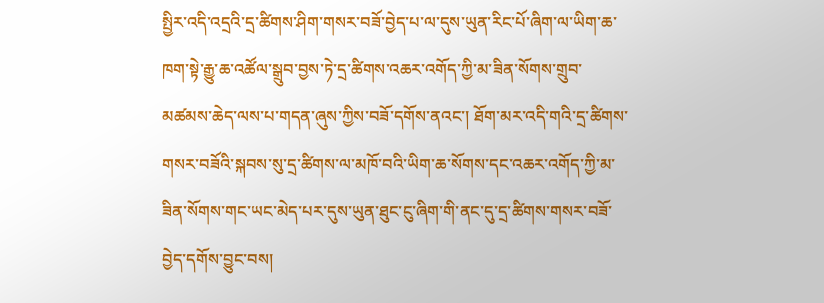སྤྱིར་འདི་འདྲའི་དྲ་ཚིགས་ཤིག་གསར་བཟོ་བྱེད་པ་ལ་དུས་ཡུན་རིང་པོ་ཞིག་ལ་ཡིག་ཆ་ཁག་སྟེ་རྒྱུ་ཆ་འཚོལ་སྒྲུབ་བྱས་ཏེ་དྲ་ཚིགས་འཆར་འགོད་ཀྱི་མ་ཟིན་སོགས་གྲུབ་མཚམས་ཆེད་ལས་པ་གདན་ཞུས་ཀྱིས་བཟོ་དགོས་ནའང་། ཐོག་མར་འདི་གའི་དྲ་ཚིགས་གསར་བཟོའི་སྐབས་སུ་དྲ་ཚིགས་ལ་མཁོ་བའི་ཡིག་ཆ་སོགས་དང་འཆར་འགོད་ཀྱི་མ་ཟིན་སོགས་གང་ཡང་མེད་པར་དུས་ཡུན་ཐུང་ངུ་ཞིག་གི་ནང་དུ་དྲ་ཚིགས་གསར་བཟོ་བྱེད་དགོས་བྱུང་བས།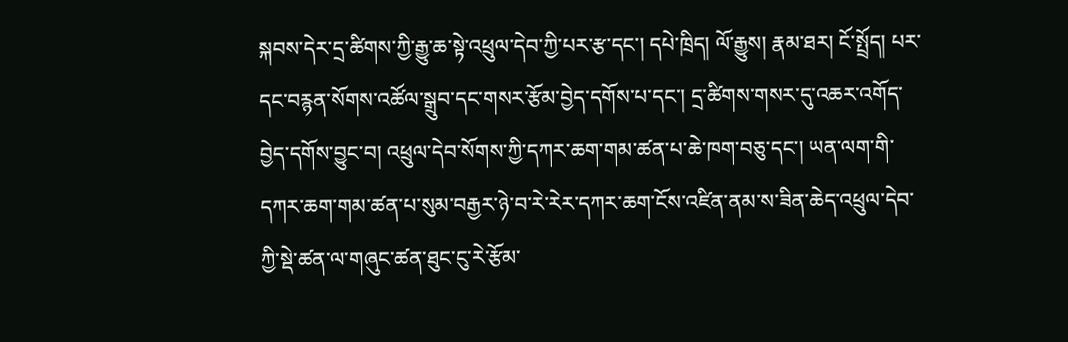སྐབས་དེར་དྲ་ཚིགས་ཀྱི་རྒྱུ་ཆ་སྟེ་འཕྲུལ་དེབ་ཀྱི་པར་རྩ་དང་། དཔེ་ཁྲིད། ལོ་རྒྱུས། རྣམ་ཐར། ངོ་སྤྲོད། པར་དང་བརྙན་སོགས་འཚོལ་སྒྲུབ་དང་གསར་རྩོམ་བྱེད་དགོས་པ་དང་། དྲ་ཚིགས་གསར་དུ་འཆར་འགོད་བྱེད་དགོས་བྱུང་བ། འཕྲུལ་དེབ་སོགས་ཀྱི་དཀར་ཆག་གམ་ཚན་པ་ཆེ་ཁག་བཅུ་དང་། ཡན་ལག་གི་དཀར་ཆག་གམ་ཚན་པ་སུམ་བརྒྱར་ཉེ་བ་རེ་རེར་དཀར་ཆག་ངོས་འཛིན་ནམ་ས་ཟིན་ཆེད་འཕྲུལ་དེབ་ཀྱི་སྡེ་ཚན་ལ་གཞུང་ཚན་ཐུང་ངུ་རེ་རྩོམ་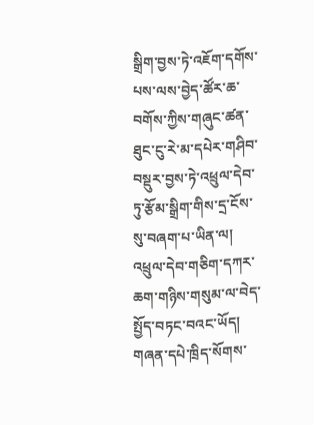སྒྲིག་བྱས་ཏེ་འཇོག་དགོས་པས་ལས་བྱེད་ཚོར་ཆ་བགོས་ཀྱིས་གཞུང་ཚན་ཐུང་ངུ་རེ་མ་དཔེར་གཤིབ་བསྡུར་བྱས་ཏེ་འཕྲུལ་དེབ་ཏུ་རྩོམ་སྒྲིག་གིས་དྲ་ངོས་སུ་བཞག་པ་ཡིན་ལ། འཕྲུལ་དེབ་གཅིག་དཀར་ཆག་གཉིས་གསུམ་ལ་བེད་སྤྱོད་བཏང་བའང་ཡོད། གཞན་དཔེ་ཁྲིད་སོགས་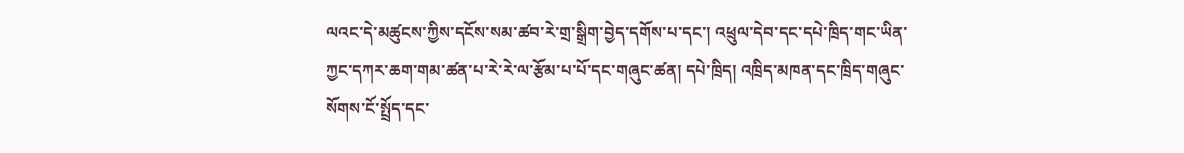ལའང་དེ་མཚུངས་ཀྱིས་དངོས་སམ་ཚབ་རེ་གྲ་སྒྲིག་བྱེད་དགོས་པ་དང་། འཕྲུལ་དེབ་དང་དཔེ་ཁྲིད་གང་ཡིན་ཀྱང་དཀར་ཆག་གམ་ཚན་པ་རེ་རེ་ལ་རྩོམ་པ་པོ་དང་གཞུང་ཚན། དཔེ་ཁྲིད། འཁྲིད་མཁན་དང་ཁྲིད་གཞུང་སོགས་ངོ་སྤྲོད་དང་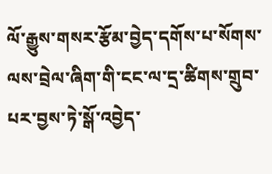ལོ་རྒྱུས་གསར་རྩོམ་བྱེད་དགོས་པ་སོགས་ལས་བྲེལ་ཞིག་གི་ངང་ལ་དྲ་ཚིགས་གྲུབ་པར་བྱས་ཏེ་སྒོ་འབྱེད་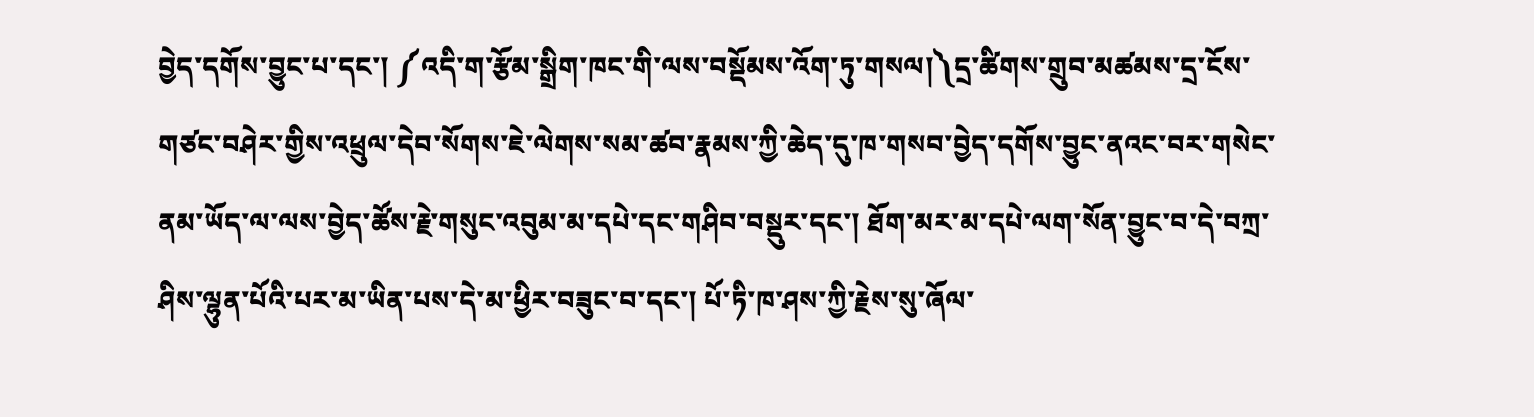བྱེད་དགོས་བྱུང་པ་དང་། ༼འདི་ག་རྩོམ་སྒྲིག་ཁང་གི་ལས་བསྡོམས་འོག་ཏུ་གསལ།༽དྲ་ཚིགས་གྲུབ་མཚམས་དྲ་ངོས་གཙང་བཤེར་གྱིས་འཕྲུལ་དེབ་སོགས་ཇེ་ལེགས་སམ་ཚབ་རྣམས་ཀྱི་ཆེད་དུ་ཁ་གསབ་བྱེད་དགོས་བྱུང་ནའང་བར་གསེང་ནམ་ཡོད་ལ་ལས་བྱེད་ཚོས་རྗེ་གསུང་འབུམ་མ་དཔེ་དང་གཤིབ་བསྡུར་དང་། ཐོག་མར་མ་དཔེ་ལག་སོན་བྱུང་བ་དེ་བཀྲ་ཤིས་ལྷུན་པོའི་པར་མ་ཡིན་པས་དེ་མ་ཕྱིར་བཟུང་བ་དང་། པོ་ཏི་ཁ་ཤས་ཀྱི་རྗེས་སུ་ཞོལ་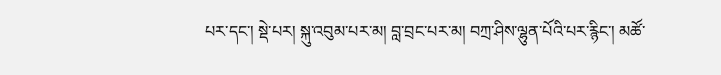པར་དང་། སྡེ་པར། སྐུ་འབུམ་པར་མ། བླ་བྲང་པར་མ། བཀྲ་ཤིས་ལྷུན་པོའི་པར་རྙིང་། མཚོ་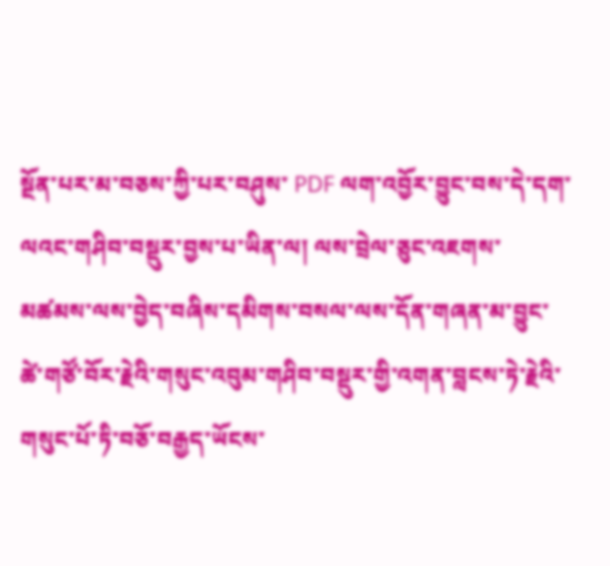སྔོན་པར་མ་བཅས་ཀྱི་པར་བཤུས་ PDF ལག་འབྱོར་བྱུང་བས་དེ་དག་ལའང་གཤིབ་བསྡུར་བྱས་པ་ཡིན་ལ། ལས་བྲེལ་ཅུང་འཇགས་མཚམས་ལས་བྱེད་བཞིས་དམིགས་བསལ་ལས་དོན་གཞན་མ་བྱུང་ཚེ་གཙོ་བོར་རྗེའི་གསུང་འབུམ་གཤིབ་བསྡུར་གྱི་འགན་བླངས་ཏེ་རྗེའི་གསུང་པོ་ཏི་བཅོ་བརྒྱད་ཡོངས་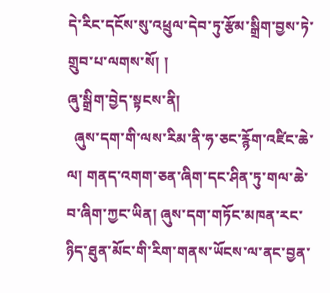དེ་རིང་དངོས་སུ་འཕྲུལ་དེབ་ཏུ་རྩོམ་སྒྲིག་བྱས་ཏེ་གྲུབ་པ་ལགས་སོ། །
ཞུ་སྒྲིག་བྱེད་སྟངས་ནི།
  ཞུས་དག་གི་ལས་རིམ་ནི་ཧ་ཅང་རྙོག་འཛིང་ཆེ་ལ། གནད་འགག་ཅན་ཞིག་དང་ཤིན་ཏུ་གལ་ཆེ་བ་ཞིག་ཀྱང་ཡིན། ཞུས་དག་གཏོང་མཁན་རང་ཉིད་ཐུན་མོང་གི་རིག་གནས་ཡོངས་ལ་ནང་བྱན་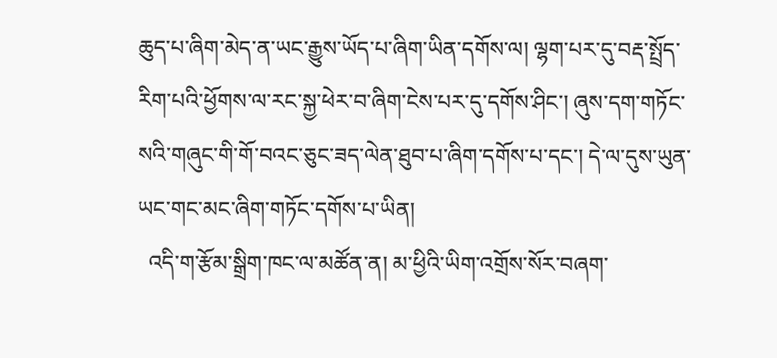ཆུད་པ་ཞིག་མེད་ན་ཡང་རྒྱུས་ཡོད་པ་ཞིག་ཡིན་དགོས་ལ། ལྷག་པར་དུ་བརྡ་སྤྲོད་རིག་པའི་ཕྱོགས་ལ་རང་སྐྱ་ཕེར་བ་ཞིག་ངེས་པར་དུ་དགོས་ཤིང་། ཞུས་དག་གཏོང་སའི་གཞུང་གི་གོ་བའང་ཅུང་ཟད་ལེན་ཐུབ་པ་ཞིག་དགོས་པ་དང་། དེ་ལ་དུས་ཡུན་ཡང་གང་མང་ཞིག་གཏོང་དགོས་པ་ཡིན།
  འདི་ག་རྩོམ་སྒྲིག་ཁང་ལ་མཚོན་ན། མ་ཕྱིའི་ཡིག་འགྲོས་སོར་བཞག་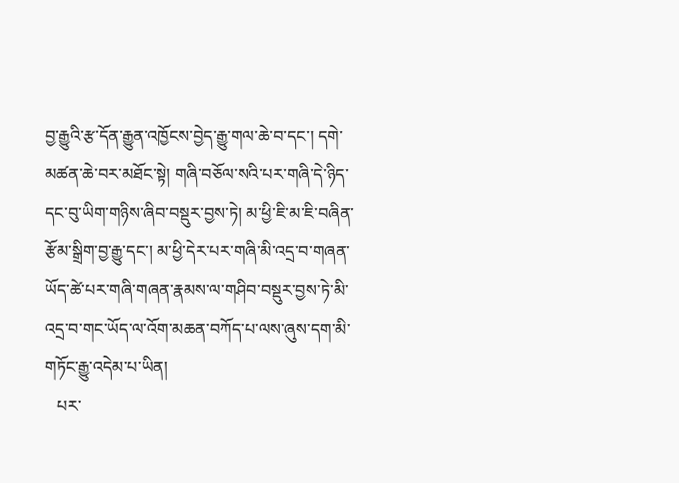བྱ་རྒྱུའི་རྩ་དོན་རྒྱུན་འཁྱོངས་བྱེད་རྒྱུ་གལ་ཆེ་བ་དང་། དགེ་མཚན་ཆེ་བར་མཐོང་སྟེ། གཞི་བཅོལ་སའི་པར་གཞི་དེ་ཉིད་དང་བུ་ཡིག་གཉིས་ཞིབ་བསྡུར་བྱས་ཏེ། མ་ཕྱི་ཇི་མ་ཇི་བཞིན་རྩོམ་སྒྲིག་བྱ་རྒྱུ་དང་། མ་ཕྱི་དེར་པར་གཞི་མི་འདྲ་བ་གཞན་ཡོད་ཚེ་པར་གཞི་གཞན་རྣམས་ལ་གཤིབ་བསྡུར་བྱས་ཏེ་མི་འདྲ་བ་གང་ཡོད་ལ་འོག་མཆན་བཀོད་པ་ལས་ཞུས་དག་མི་གཏོང་རྒྱུ་འདེམ་པ་ཡིན།
   པར་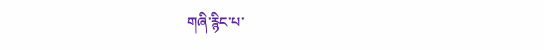གཞི་རྙིང་པ་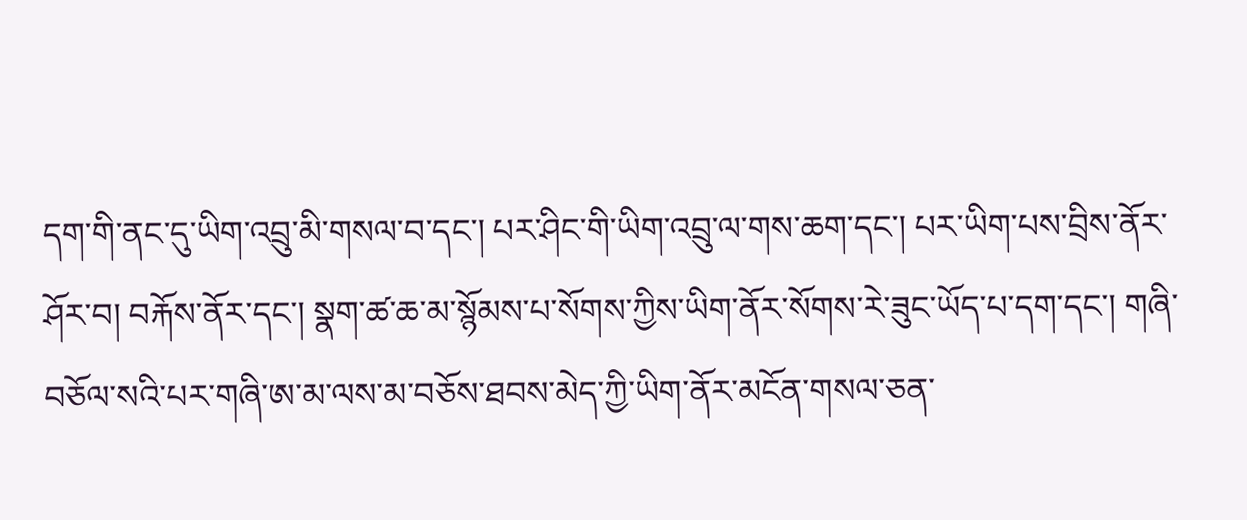དག་གི་ནང་དུ་ཡིག་འབྲུ་མི་གསལ་བ་དང་། པར་ཤིང་གི་ཡིག་འབྲུ་ལ་གས་ཆག་དང་། པར་ཡིག་པས་བྲིས་ནོར་ཤོར་བ། བརྐོས་ནོར་དང་། སྣག་ཚ་ཆ་མ་སྙོམས་པ་སོགས་ཀྱིས་ཡིག་ནོར་སོགས་རེ་ཟུང་ཡོད་པ་དག་དང་། གཞི་བཅོལ་སའི་པར་གཞི་ཨ་མ་ལས་མ་བཅོས་ཐབས་མེད་ཀྱི་ཡིག་ནོར་མངོན་གསལ་ཅན་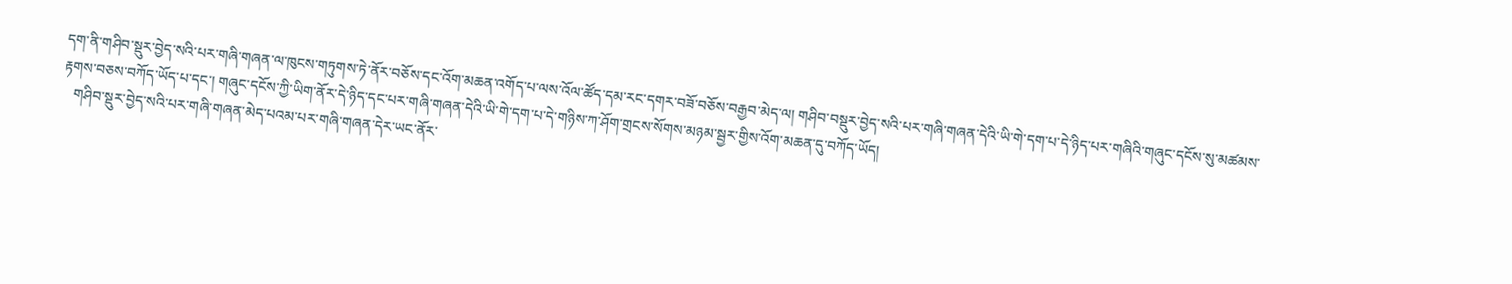དག་ནི་གཤིབ་སྡུར་བྱེད་སའི་པར་གཞི་གཞན་ལ་ཁུངས་གཏུགས་ཏེ་ནོར་བཅོས་དང་འོག་མཆན་འགོད་པ་ལས་འོལ་ཚོད་དམ་རང་དགར་བཟོ་བཅོས་བརྒྱབ་མེད་ལ། གཤིབ་བསྡུར་བྱེད་སའི་པར་གཞི་གཞན་དེའི་ཡི་གེ་དག་པ་དེ་ཉིད་པར་གཞིའི་གཞུང་དངོས་སུ་མཚམས་རྟགས་བཅས་བཀོད་ཡོད་པ་དང་། གཞུང་དངོས་ཀྱི་ཡིག་ནོར་དེ་ཉིད་དང་པར་གཞི་གཞན་དེའི་ཡི་གེ་དག་པ་དེ་གཉིས་ཀ་ཤོག་གྲངས་སོགས་མཉམ་སྦྱར་གྱིས་འོག་མཆན་དུ་བཀོད་ཡོད།
   གཤིབ་སྡུར་བྱེད་སའི་པར་གཞི་གཞན་མེད་པའམ་པར་གཞི་གཞན་དེར་ཡང་ནོར་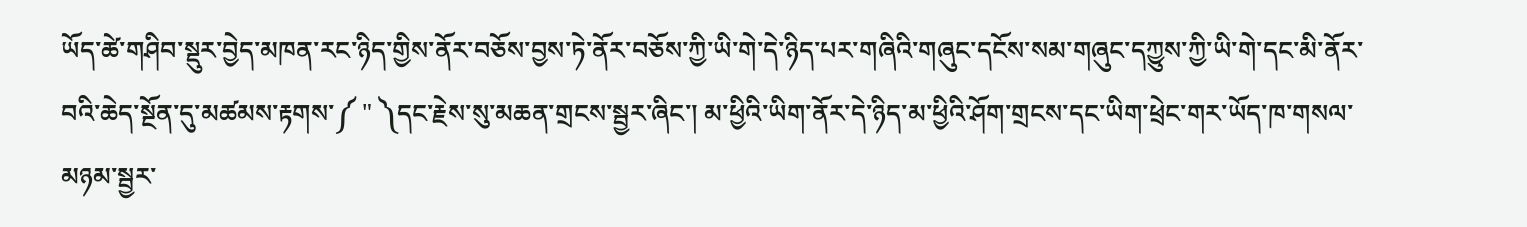ཡོད་ཚེ་གཤིབ་སྡུར་བྱེད་མཁན་རང་ཉིད་གྱིས་ནོར་བཅོས་བྱས་ཏེ་ནོར་བཅོས་ཀྱི་ཡི་གེ་དེ་ཉིད་པར་གཞིའི་གཞུང་དངོས་སམ་གཞུང་དཀྱུས་ཀྱི་ཡི་གེ་དང་མི་ནོར་བའི་ཆེད་སྔོན་དུ་མཚམས་རྟགས་༼ " ༽དང་རྗེས་སུ་མཆན་གྲངས་སྦྱར་ཞིང་། མ་ཕྱིའི་ཡིག་ནོར་དེ་ཉིད་མ་ཕྱིའི་ཤོག་གྲངས་དང་ཡིག་ཕྲེང་གར་ཡོད་ཁ་གསལ་མཉམ་སྦྱར་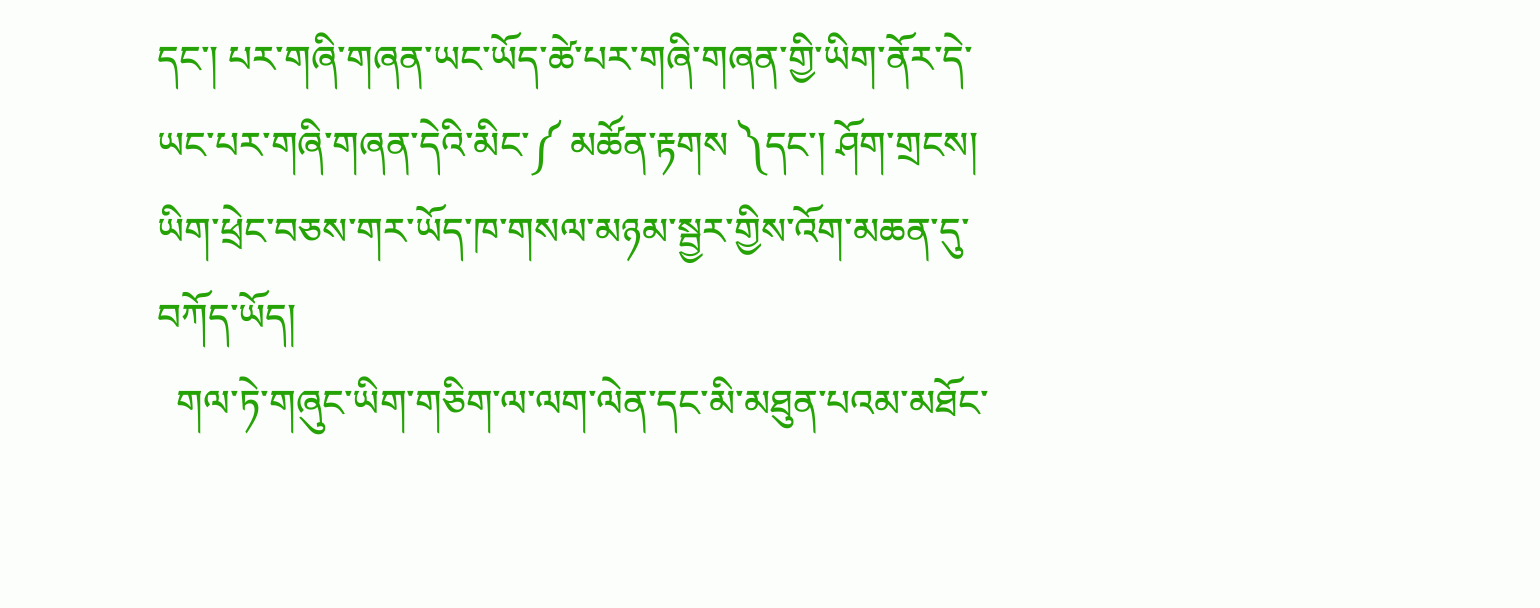དང་། པར་གཞི་གཞན་ཡང་ཡོད་ཚེ་པར་གཞི་གཞན་གྱི་ཡིག་ནོར་དེ་ཡང་པར་གཞི་གཞན་དེའི་མིང་༼ མཚོན་རྟགས ༽དང་། ཤོག་གྲངས། ཡིག་ཕྲེང་བཅས་གར་ཡོད་ཁ་གསལ་མཉམ་སྦྱར་གྱིས་འོག་མཆན་དུ་བཀོད་ཡོད།
  གལ་ཏེ་གཞུང་ཡིག་གཅིག་ལ་ལག་ལེན་དང་མི་མཐུན་པའམ་མཐོང་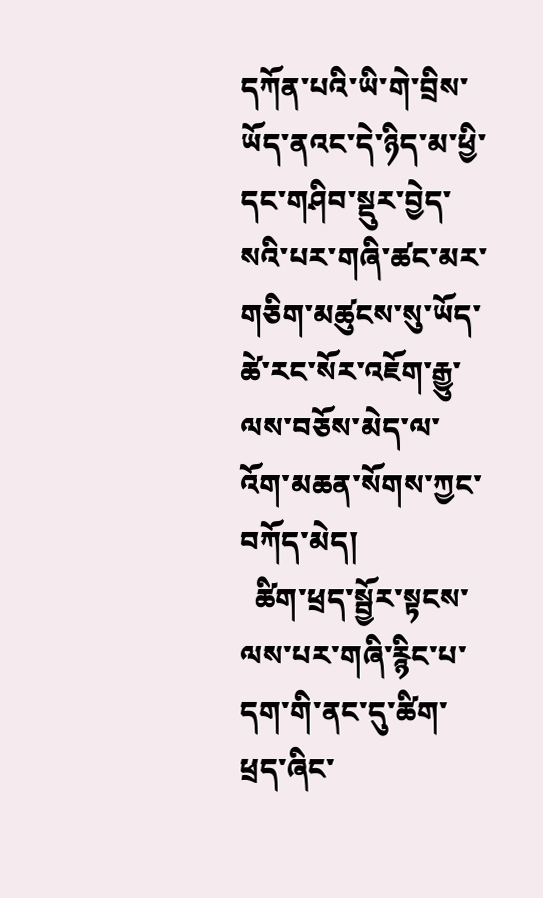དཀོན་པའི་ཡི་གེ་བྲིས་ཡོད་ནའང་དེ་ཉིད་མ་ཕྱི་དང་གཤིབ་སྡུར་བྱེད་སའི་པར་གཞི་ཚང་མར་གཅིག་མཚུངས་སུ་ཡོད་ཚེ་རང་སོར་འཇོག་རྒྱུ་ལས་བཅོས་མེད་ལ་འོག་མཆན་སོགས་ཀྱང་བཀོད་མེད།
  ཚིག་ཕྲད་སྦྱོར་སྟངས་ལས་པར་གཞི་རྙིང་པ་དག་གི་ནང་དུ་ཚིག་ཕྲད་ཞིང་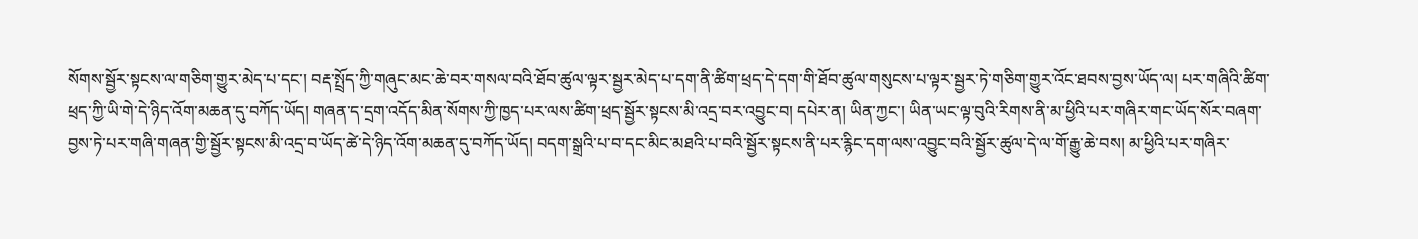སོགས་སྦྱོར་སྟངས་ལ་གཅིག་གྱུར་མེད་པ་དང་། བརྡ་སྤྲོད་ཀྱི་གཞུང་མང་ཆེ་བར་གསལ་བའི་ཐོབ་ཚུལ་ལྟར་སྦྱར་མེད་པ་དག་ནི་ཚིག་ཕྲད་དེ་དག་གི་ཐོབ་ཚུལ་གསུངས་པ་ལྟར་སྦྱར་ཏེ་གཅིག་གྱུར་འོང་ཐབས་བྱས་ཡོད་ལ། པར་གཞིའི་ཚིག་ཕྲད་ཀྱི་ཡི་གེ་དེ་ཉིད་འོག་མཆན་དུ་བཀོད་ཡོད། གཞན་ད་དྲག་འདོད་མིན་སོགས་ཀྱི་ཁྱད་པར་ལས་ཚིག་ཕྲད་སྦྱོར་སྟངས་མི་འདྲ་བར་འབྱུང་བ། དཔེར་ན། ཡིན་ཀྱང་། ཡིན་ཡང་ལྟ་བུའི་རིགས་ནི་མ་ཕྱིའི་པར་གཞིར་གང་ཡོད་སོར་བཞག་བྱས་ཏེ་པར་གཞི་གཞན་གྱི་སྦྱོར་སྟངས་མི་འདྲ་བ་ཡོད་ཚེ་དེ་ཉིད་འོག་མཆན་དུ་བཀོད་ཡོད། བདག་སྒྲའི་པ་བ་དང་མིང་མཐའི་པ་བའི་སྦྱོར་སྟངས་ནི་པར་རྙིང་དག་ལས་འབྱུང་བའི་སྦྱོར་ཚུལ་དེ་ལ་གོ་རྒྱུ་ཆེ་བས། མ་ཕྱིའི་པར་གཞིར་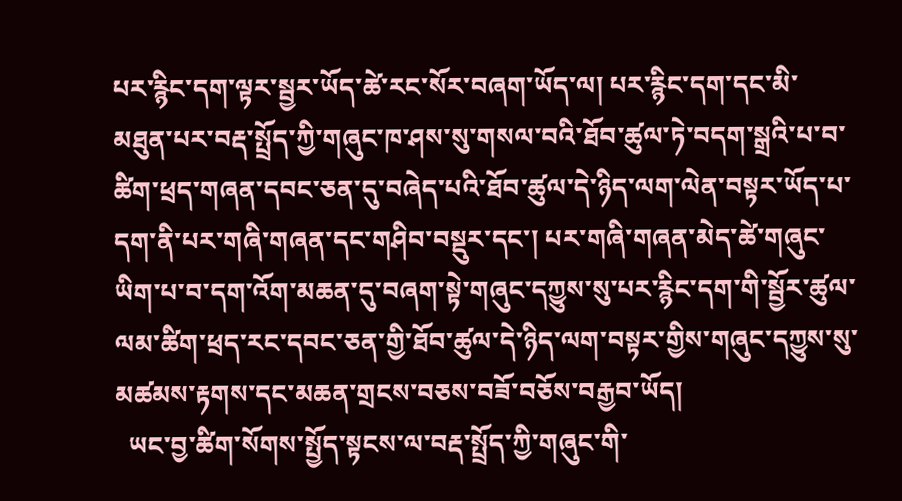པར་རྙིང་དག་ལྟར་སྦྱར་ཡོད་ཚེ་རང་སོར་བཞག་ཡོད་ལ། པར་རྙིང་དག་དང་མི་མཐུན་པར་བརྡ་སྤྲོད་ཀྱི་གཞུང་ཁ་ཤས་སུ་གསལ་བའི་ཐོབ་ཚུལ་ཏེ་བདག་སྒྲའི་པ་བ་ཚིག་ཕྲད་གཞན་དབང་ཅན་དུ་བཞེད་པའི་ཐོབ་ཚུལ་དེ་ཉིད་ལག་ལེན་བསྟར་ཡོད་པ་དག་ནི་པར་གཞི་གཞན་དང་གཤིབ་བསྡུར་དང་། པར་གཞི་གཞན་མེད་ཚེ་གཞུང་ཡིག་པ་བ་དག་འོག་མཆན་དུ་བཞག་སྟེ་གཞུང་དཀྱུས་སུ་པར་རྙིང་དག་གི་སྦྱོར་ཚུལ་ལམ་ཚིག་ཕྲད་རང་དབང་ཅན་གྱི་ཐོབ་ཚུལ་དེ་ཉིད་ལག་བསྟར་གྱིས་གཞུང་དཀྱུས་སུ་མཚམས་རྟགས་དང་མཆན་གྲངས་བཅས་བཟོ་བཅོས་བརྒྱབ་ཡོད།
  ཡང་བྱ་ཚིག་སོགས་སྤྱོད་སྟངས་ལ་བརྡ་སྤྲོད་ཀྱི་གཞུང་གི་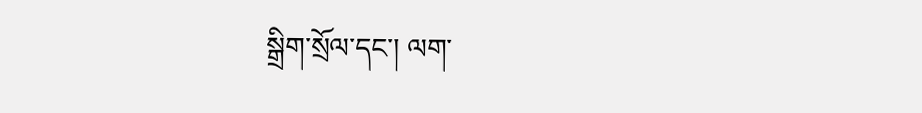སྒྲིག་སྲོལ་དང་། ལག་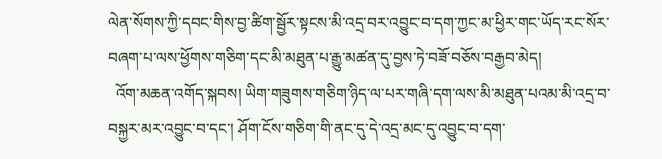ལེན་སོགས་ཀྱི་དབང་གིས་བྱ་ཚིག་སྦྱོར་སྟངས་མི་འདྲ་བར་འབྱུང་བ་དག་ཀྱང་མ་ཕྱིར་གང་ཡོད་རང་སོར་བཞག་པ་ལས་ཕྱོགས་གཅིག་དང་མི་མཐུན་པ་རྒྱུ་མཚན་དུ་བྱས་ཏེ་བཟོ་བཅོས་བརྒྱབ་མེད།
  འོག་མཆན་འགོད་སྐབས། ཡིག་གཟུགས་གཅིག་ཉིད་ལ་པར་གཞི་དག་ལས་མི་མཐུན་པའམ་མི་འདྲ་བ་བསྐྱར་མར་འབྱུང་བ་དང་། ཤོག་ངོས་གཅིག་གི་ནང་དུ་དེ་འདྲ་མང་དུ་འབྱུང་བ་དག་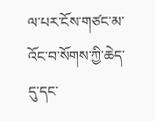ལ་པར་ངོས་གཙང་མ་འོང་བ་སོགས་ཀྱི་ཆེད་དུ་དང་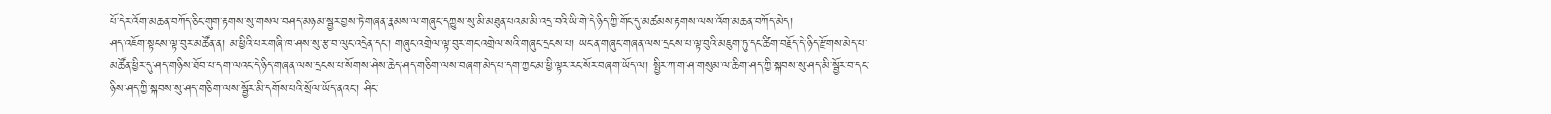པོ་དེར་འོག་མཆན་བཀོད་ཅིང་གུག་རྟགས་སུ་གསལ་བཤད་མཉམ་སྦྱར་བྱས་ཏེ་གཞན་རྣམས་ལ་གཞུང་དཀྱུས་སུ་མི་མཐུན་པའམ་མི་འདྲ་བའི་ཡི་གེ་དེ་ཉིད་ཀྱི་གོང་དུ་མཚམས་རྟགས་ལས་འོག་མཆན་བཀོད་མེད།
ཤད་འཇོག་སྟངས་ལྟ་བུར་མཚོན་ན། མ་ཕྱིའི་པར་གཞི་ཁ་ཤས་སུ་རྩ་བ་ལུང་འདྲེན་དང་། གཞུང་འགྲེལ་ལྟ་བུར་གང་འགྲེལ་སའི་གཞུང་དྲངས་པ། ཡང་ན་གཞུང་གཞན་ལས་དྲངས་པ་ལྟ་བུའི་མཇུག་ཏུ་དང་ཚིག་བརྗོད་དེ་ཉིད་རྫོགས་མེད་པ་མཚོན་ཕྱིར་དུ་ཤད་གཉིས་ཐོབ་པ་དག་ལའང་དེ་ཉིད་གཞན་ལས་དྲངས་པ་སོགས་ཤེས་ཆེད་ཤད་གཅིག་ལས་བཞག་མེད་པ་དག་ཀྱང་མ་ཕྱི་ལྟར་རང་སོར་བཞག་ཡོད་ལ། སྤྱིར་ཀ་ག་ཤ་གསུམ་ལ་ཆིག་ཤད་ཀྱི་སྐབས་སུ་ཤད་མི་སྦྱོར་བ་དང་ཉིས་ཤད་ཀྱི་སྐབས་སུ་ཤད་གཅིག་ལས་སྦྱོར་མི་དགོས་པའི་སྲོལ་ཡོད་ནའང་། ཤིང་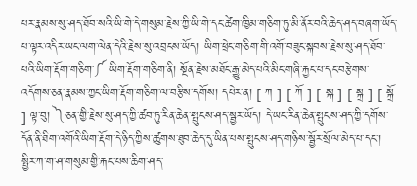པར་རྣམས་སུ་ཤད་ཐོབ་སའི་ཡི་གེ་དེ་གསུམ་རྗེས་ཀྱི་ཡི་གེ་དང་ཚེག་ཁྱིམ་གཅིག་ཏུ་མི་ནོར་བའི་ཆེད་ཤད་བཞག་ཡོད་པ་ལྟར་འདིར་ཡང་ལག་ལེན་དེའི་རྗེས་སུ་འབྲངས་ཡོད། ཡིག་ཕྲེང་གཅིག་གི་འགོ་བཟུང་སྐབས་རྗེས་སུ་ཤད་ཐོབ་པའི་ཡིག་རྡོག་གཅིག་༼ ཡིག་རྡོག་གཅིག་ནི། སྔོན་རྗེས་མཐོང་རྒྱུ་མེད་པའི་མིང་གཞི་རྐྱང་པ་དང་བརྩེགས་འདོགས་ཅན་རྣམས་ཀྱང་ཡིག་རྡོག་གཅིག་ལ་བརྩིས་དགོས། དཔེར་ན། [ ཀ ] [ ཀོ ] [ སྐ ] [ སྐྲ ] [ སྐྲོ ] ལྟ་བུ། ༽ཅན་གྱི་རྗེས་སུ་ཤད་ཀྱི་ཚབ་ཏུ་རིན་ཆེན་སྤུངས་ཤད་སྦྱར་ཡོད། དེ་ཡང་རིན་ཆེན་སྤུངས་ཤད་ཀྱི་དགོས་དོན་ནི་ཐིག་འགོའི་ཡིག་རྡོག་དེ་ཉིད་ཀྱིས་ཚུགས་ཐུབ་ཆེད་དུ་ཡིན་པས་སྤུངས་ཤད་གཉིས་སྦྱོར་སྲོལ་མེད་པ་དང་། སྤྱིར་ཀ་ག་ཤ་གསུམ་གྱི་རྐང་པས་ཆིག་ཤད་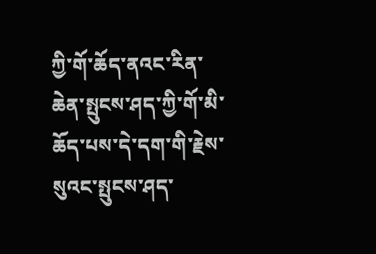ཀྱི་གོ་ཆོད་ནའང་རིན་ཆེན་སྤུངས་ཤད་ཀྱི་གོ་མི་ཆོད་པས་དེ་དག་གི་རྗེས་སུའང་སྤུངས་ཤད་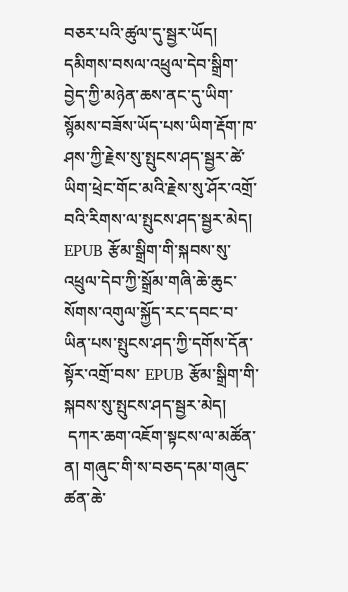བཅར་པའི་ཚུལ་དུ་སྦྱར་ཡོད། དམིགས་བསལ་འཕྲུལ་དེབ་སྒྲིག་བྱེད་ཀྱི་མཉེན་ཆས་ནང་དུ་ཡིག་སྙོམས་བཟོས་ཡོད་པས་ཡིག་རྡོག་ཁ་ཤས་ཀྱི་རྗེས་སུ་སྤུངས་ཤད་སྦྱར་ཚེ་ཡིག་ཕྲེང་གོང་མའི་རྗེས་སུ་ཤོར་འགྲོ་བའི་རིགས་ལ་སྤུངས་ཤད་སྦྱར་མེད། EPUB རྩོམ་སྒྲིག་གི་སྐབས་སུ་འཕྲུལ་དེབ་ཀྱི་སྒྲོམ་གཞི་ཆེ་ཆུང་སོགས་འགུལ་སྐྱོད་རང་དབང་བ་ཡིན་པས་སྤུངས་ཤད་ཀྱི་དགོས་དོན་སྟོར་འགྲོ་བས་ EPUB རྩོམ་སྒྲིག་གི་སྐབས་སུ་སྤུངས་ཤད་སྦྱར་མེད།
 དཀར་ཆག་འཇོག་སྟངས་ལ་མཚོན་ན། གཞུང་གི་ས་བཅད་དམ་གཞུང་ཚན་ཆེ་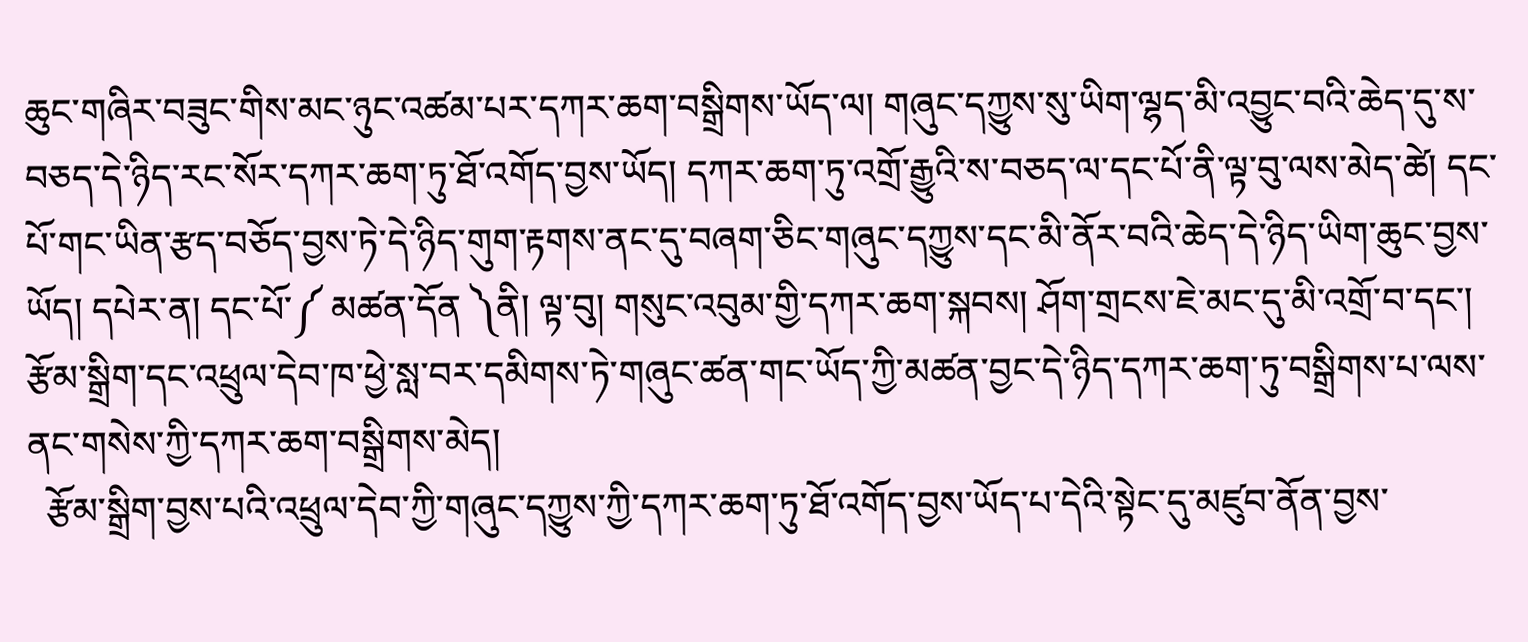ཆུང་གཞིར་བཟུང་གིས་མང་ཉུང་འཚམ་པར་དཀར་ཆག་བསྒྲིགས་ཡོད་ལ། གཞུང་དཀྱུས་སུ་ཡིག་ལྷད་མི་འབྱུང་བའི་ཆེད་དུ་ས་བཅད་དེ་ཉིད་རང་སོར་དཀར་ཆག་ཏུ་ཐོ་འགོད་བྱས་ཡོད། དཀར་ཆག་ཏུ་འགྲོ་རྒྱུའི་ས་བཅད་ལ་དང་པོ་ནི་ལྟ་བུ་ལས་མེད་ཚེ། དང་པོ་གང་ཡིན་རྩད་བཅོད་བྱས་ཏེ་དེ་ཉིད་གུག་རྟགས་ནང་དུ་བཞག་ཅིང་གཞུང་དཀྱུས་དང་མི་ནོར་བའི་ཆེད་དེ་ཉིད་ཡིག་ཆུང་བྱས་ཡོད། དཔེར་ན། དང་པོ་༼ མཚན་དོན ༽ནི། ལྟ་བུ། གསུང་འབུམ་གྱི་དཀར་ཆག་སྐབས། ཤོག་གྲངས་ཇེ་མང་དུ་མི་འགྲོ་བ་དང་། རྩོམ་སྒྲིག་དང་འཕྲུལ་དེབ་ཁ་ཕྱེ་སླ་བར་དམིགས་ཏེ་གཞུང་ཚན་གང་ཡོད་ཀྱི་མཚན་བྱང་དེ་ཉིད་དཀར་ཆག་ཏུ་བསྒྲིགས་པ་ལས་ནང་གསེས་ཀྱི་དཀར་ཆག་བསྒྲིགས་མེད།
  རྩོམ་སྒྲིག་བྱས་པའི་འཕྲུལ་དེབ་ཀྱི་གཞུང་དཀྱུས་ཀྱི་དཀར་ཆག་ཏུ་ཐོ་འགོད་བྱས་ཡོད་པ་དེའི་སྟེང་དུ་མཛུབ་ནོན་བྱས་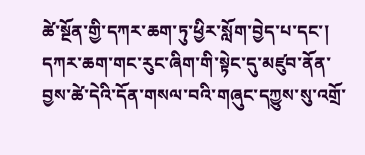ཚེ་སྔོན་གྱི་དཀར་ཆག་ཏུ་ཕྱིར་སློག་བྱེད་པ་དང་། དཀར་ཆག་གང་རུང་ཞིག་གི་སྟེང་དུ་མཛུབ་ནོན་བྱས་ཚེ་དེའི་དོན་གསལ་བའི་གཞུང་དཀྱུས་སུ་འགྲོ་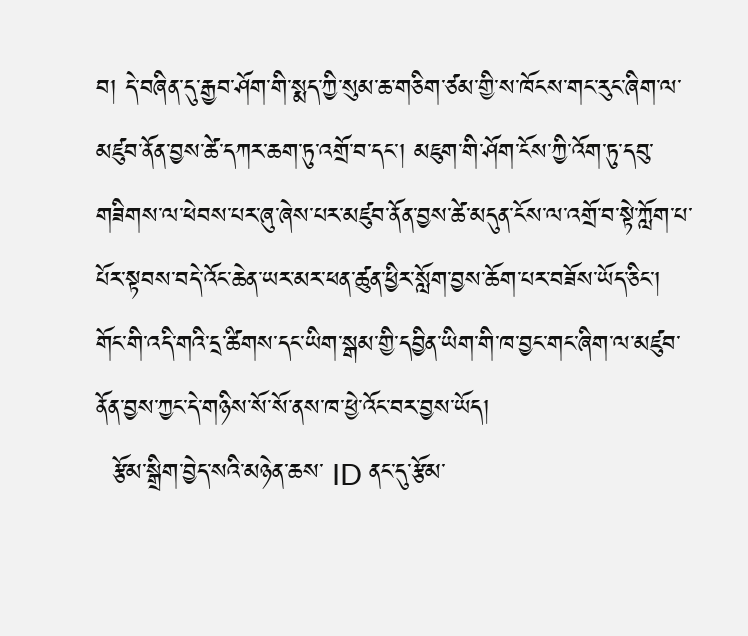བ། དེ་བཞིན་དུ་རྒྱབ་ཤོག་གི་སྨད་ཀྱི་སུམ་ཆ་གཅིག་ཙམ་གྱི་ས་ཁོངས་གང་རུང་ཞིག་ལ་མཛུབ་ནོན་བྱས་ཚེ་དཀར་ཆག་ཏུ་འགྲོ་བ་དང་། མཇུག་གི་ཤོག་ངོས་ཀྱི་འོག་ཏུ་དབུ་གཟིགས་ལ་ཕེབས་པར་ཞུ་ཞེས་པར་མཛུབ་ནོན་བྱས་ཚེ་མདུན་ངོས་ལ་འགྲོ་བ་སྟེ་ཀློག་པ་པོར་སྟབས་བདེ་འོང་ཆེན་ཡར་མར་ཕན་ཚུན་ཕྱིར་སློག་བྱས་ཆོག་པར་བཟོས་ཡོད་ཅིང་། གོང་གི་འདི་གའི་དྲ་ཚིགས་དང་ཡིག་སྒམ་གྱི་དབྱིན་ཡིག་གི་ཁ་བྱང་གང་ཞིག་ལ་མཛུབ་ནོན་བྱས་ཀྱང་དེ་གཉིས་སོ་སོ་ནས་ཁ་ཕྱེ་འོང་བར་བྱས་ཡོད།
  རྩོམ་སྒྲིག་བྱེད་སའི་མཉེན་ཆས་ ID ནང་དུ་རྩོམ་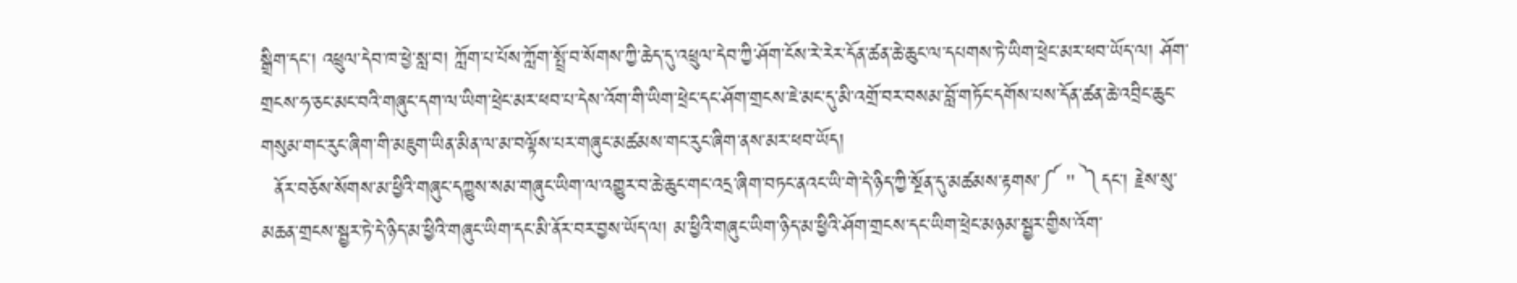སྒྲིག་དང་། འཕྲུལ་དེབ་ཁ་ཕྱེ་སླ་བ། ཀློག་པ་པོས་ཀློག་སྤྲོ་བ་སོགས་ཀྱི་ཆེད་དུ་འཕྲུལ་དེབ་ཀྱི་ཤོག་ངོས་རེ་རེར་དོན་ཚན་ཆེ་ཆུང་ལ་དཔགས་ཏེ་ཡིག་ཕྲེང་མར་ཕབ་ཡོད་ལ། ཤོག་གྲངས་ཧ་ཅང་མང་བའི་གཞུང་དག་ལ་ཡིག་ཕྲེང་མར་ཕབ་པ་དེས་འོག་གི་ཡིག་ཕྲེང་དང་ཤོག་གྲངས་ཇེ་མང་དུ་མི་འགྲོ་བར་བསམ་བློ་གཏོང་དགོས་པས་དོན་ཚན་ཆེ་འབྲིང་ཆུང་གསུམ་གང་རུང་ཞིག་གི་མཇུག་ཡིན་མིན་ལ་མ་བལྟོས་པར་གཞུང་མཚམས་གང་རུང་ཞིག་ནས་མར་ཕབ་ཡོད།
  ནོར་བཅོས་སོགས་མ་ཕྱིའི་གཞུང་དཀྱུས་སམ་གཞུང་ཡིག་ལ་འགྱུར་བ་ཆེ་ཆུང་གང་འདྲ་ཞིག་བཏང་ནའང་ཡི་གེ་དེ་ཉིད་ཀྱི་སྔོན་དུ་མཚམས་རྟགས་༼ " ༽དང་། རྗེས་སུ་མཆན་གྲངས་སྦྱར་ཏེ་དེ་ཉིད་མ་ཕྱིའི་གཞུང་ཡིག་དང་མི་ནོར་བར་བྱས་ཡོད་ལ། མ་ཕྱིའི་གཞུང་ཡིག་ཉིད་མ་ཕྱིའི་ཤོག་གྲངས་དང་ཡིག་ཕྲེང་མཉམ་སྦྱར་གྱིས་འོག་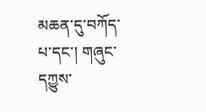མཆན་དུ་བཀོད་པ་དང་། གཞུང་དཀྱུས་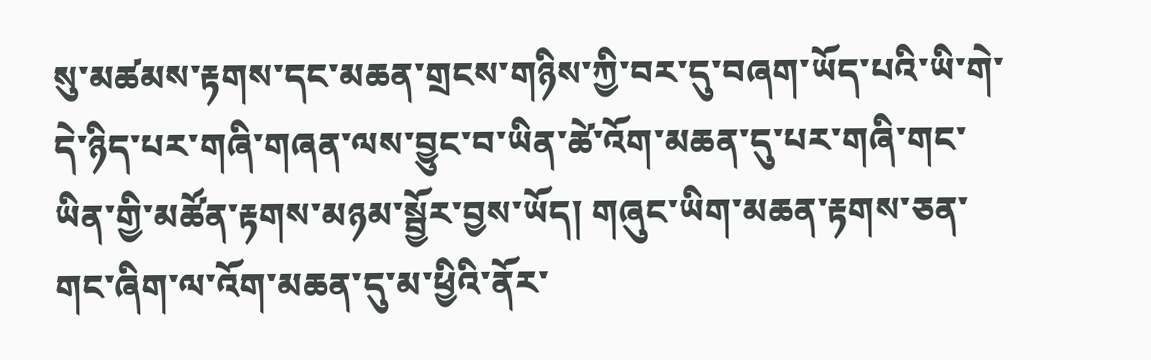སུ་མཚམས་རྟགས་དང་མཆན་གྲངས་གཉིས་ཀྱི་བར་དུ་བཞག་ཡོད་པའི་ཡི་གེ་དེ་ཉིད་པར་གཞི་གཞན་ལས་བྱུང་བ་ཡིན་ཚེ་འོག་མཆན་དུ་པར་གཞི་གང་ཡིན་གྱི་མཚོན་རྟགས་མཉམ་སྦྱོར་བྱས་ཡོད། གཞུང་ཡིག་མཆན་རྟགས་ཅན་གང་ཞིག་ལ་འོག་མཆན་དུ་མ་ཕྱིའི་ནོར་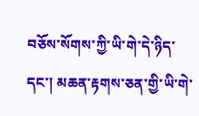བཅོས་སོགས་ཀྱི་ཡི་གེ་དེ་ཉིད་དང་། མཆན་རྟགས་ཅན་གྱི་ཡི་གེ་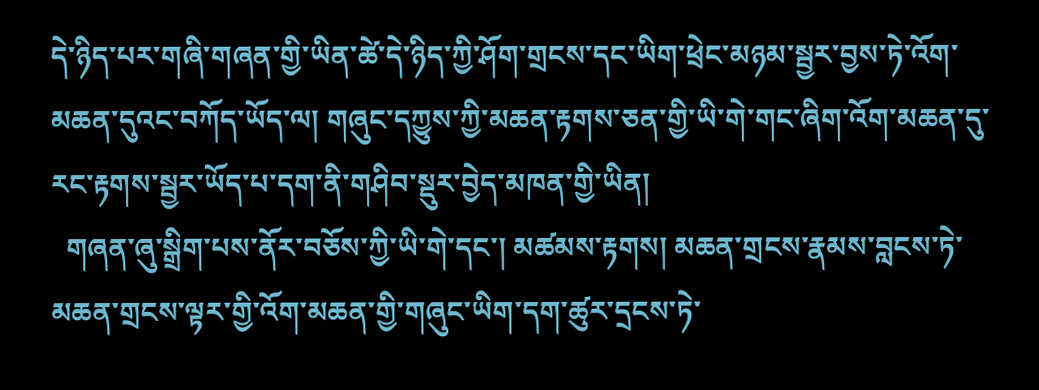དེ་ཉིད་པར་གཞི་གཞན་གྱི་ཡིན་ཚེ་དེ་ཉིད་ཀྱི་ཤོག་གྲངས་དང་ཡིག་ཕྲེང་མཉམ་སྦྱར་བྱས་ཏེ་འོག་མཆན་དུའང་བཀོད་ཡོད་ལ། གཞུང་དཀྱུས་ཀྱི་མཆན་རྟགས་ཅན་གྱི་ཡི་གེ་གང་ཞིག་འོག་མཆན་དུ་རང་རྟགས་སྦྱར་ཡོད་པ་དག་ནི་གཤིབ་སྡུར་བྱེད་མཁན་གྱི་ཡིན།
  གཞན་ཞུ་སྒྲིག་པས་ནོར་བཅོས་ཀྱི་ཡི་གེ་དང་། མཚམས་རྟགས། མཆན་གྲངས་རྣམས་བླངས་ཏེ་མཆན་གྲངས་ལྟར་གྱི་འོག་མཆན་གྱི་གཞུང་ཡིག་དག་ཚུར་དྲངས་ཏེ་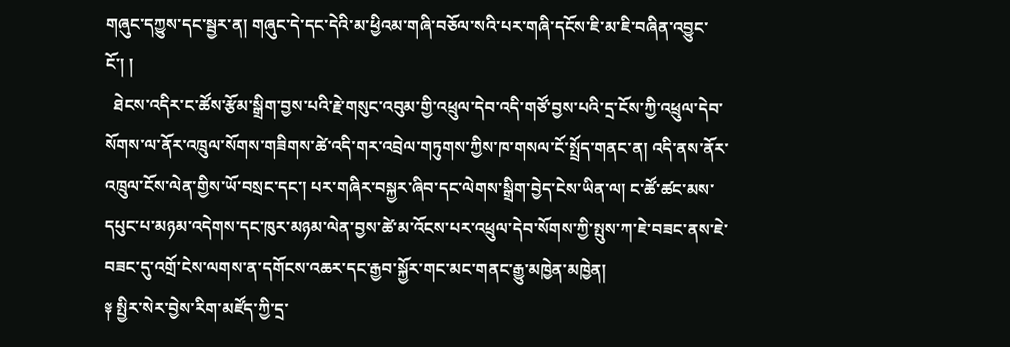གཞུང་དཀྱུས་དང་སྦྱར་ན། གཞུང་དེ་དང་དེའི་མ་ཕྱིའམ་གཞི་བཅོལ་སའི་པར་གཞི་དངོས་ཇི་མ་ཇི་བཞིན་འབྱུང་ངོ་། །
  ཐེངས་འདིར་ང་ཚོས་རྩོམ་སྒྲིག་བྱས་པའི་རྗེ་གསུང་འབུམ་གྱི་འཕྲུལ་དེབ་འདི་གཙོ་བྱས་པའི་དྲ་ངོས་ཀྱི་འཕྲུལ་དེབ་སོགས་ལ་ནོར་འཁྲུལ་སོགས་གཟིགས་ཚེ་འདི་གར་འབྲེལ་གཏུགས་ཀྱིས་ཁ་གསལ་ངོ་སྤྲོད་གནང་ན། འདི་ནས་ནོར་འཁྲུལ་ངོས་ལེན་གྱིས་ཡོ་བསྲང་དང་། པར་གཞིར་བསྐྱར་ཞིབ་དང་ལེགས་སྒྲིག་བྱེད་ངེས་ཡིན་ལ། ང་ཚོ་ཚང་མས་དཔུང་པ་མཉམ་འདེགས་དང་ཁུར་མཉམ་ལེན་བྱས་ཚེ་མ་འོངས་པར་འཕྲུལ་དེབ་སོགས་ཀྱི་སྤུས་ཀ་ཇེ་བཟང་ནས་ཇེ་བཟང་དུ་འགྲོ་ངེས་ལགས་ན་དགོངས་འཆར་དང་རྒྱབ་སྐྱོར་གང་མང་གནང་རྒྱུ་མཁྱེན་མཁྱེན།
༈ སྤྱིར་སེར་བྱེས་རིག་མཛོད་ཀྱི་དྲ་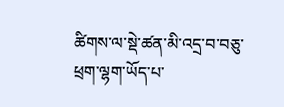ཚིགས་ལ་སྡེ་ཚན་མི་འདྲ་བ་བཅུ་ཕྲག་ལྷག་ཡོད་པ་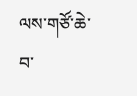ལས་གཙོ་ཆེ་བ་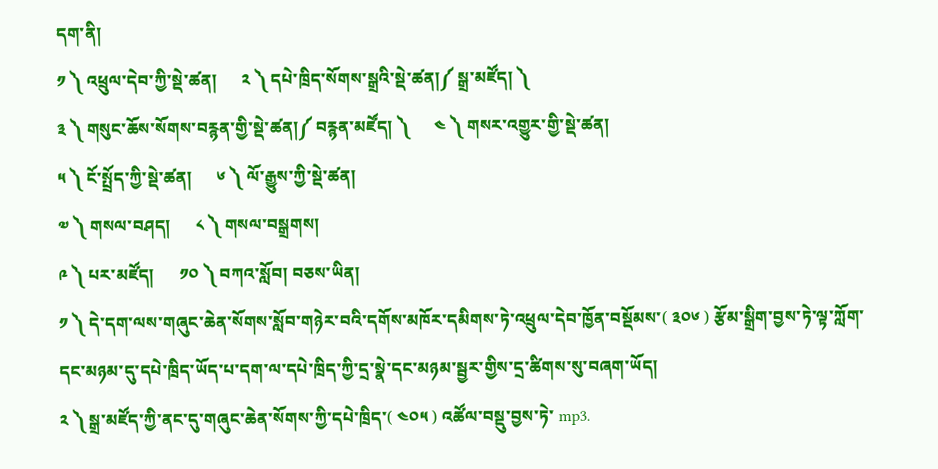དག་ནི།
༡ ༽ འཕྲུལ་དེབ་ཀྱི་སྡེ་ཚན།      ༢ ༽ དཔེ་ཁྲིད་སོགས་སྒྲའི་སྡེ་ཚན།༼ སྒྲ་མཛོད། ༽
༣ ༽ གསུང་ཆོས་སོགས་བརྙན་གྱི་སྡེ་ཚན།༼ བརྙན་མཛོད། ༽      ༤ ༽ གསར་འགྱུར་གྱི་སྡེ་ཚན།
༥ ༽ ངོ་སྤྲོད་ཀྱི་སྡེ་ཚན།      ༦ ༽ ལོ་རྒྱུས་ཀྱི་སྡེ་ཚན།
༧ ༽ གསལ་བཤད།      ༨ ༽ གསལ་བསྒྲགས།
༩ ༽ པར་མཛོད།      ༡༠ ༽ བཀའ་སློབ། བཅས་ཡིན།
༡ ༽ དེ་དག་ལས་གཞུང་ཆེན་སོགས་སློབ་གཉེར་བའི་དགོས་མཁོར་དམིགས་ཏེ་འཕྲུལ་དེབ་ཁྱོན་བསྡོམས་( ༣༠༦ ) རྩོམ་སྒྲིག་བྱས་ཏེ་ལྟ་ཀློག་དང་མཉམ་དུ་དཔེ་ཁྲིད་ཡོད་པ་དག་ལ་དཔེ་ཁྲིད་ཀྱི་དྲ་སྣེ་དང་མཉམ་སྦྱར་གྱིས་དྲ་ཚིགས་སུ་བཞག་ཡོད།
༢ ༽ སྒྲ་མཛོད་ཀྱི་ནང་དུ་གཞུང་ཆེན་སོགས་ཀྱི་དཔེ་ཁྲིད་( ༤༠༥ ) འཚོལ་བསྡུ་བྱས་ཏེ་ mp3.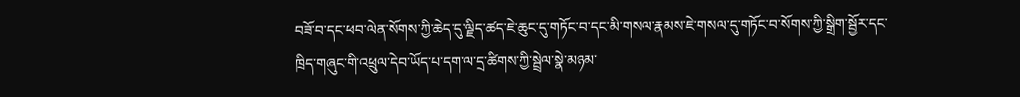བཟོ་བ་དང་ཕབ་ལེན་སོགས་ཀྱི་ཆེད་དུ་ལྗིད་ཚད་ཇེ་ཆུང་དུ་གཏོང་བ་དང་མི་གསལ་རྣམས་ཇེ་གསལ་དུ་གཏོང་བ་སོགས་ཀྱི་སྒྲིག་སྦྱོར་དང་ཁྲིད་གཞུང་གི་འཕྲུལ་དེབ་ཡོད་པ་དག་ལ་དྲ་ཚིགས་ཀྱི་སྦྲེལ་སྣེ་མཉམ་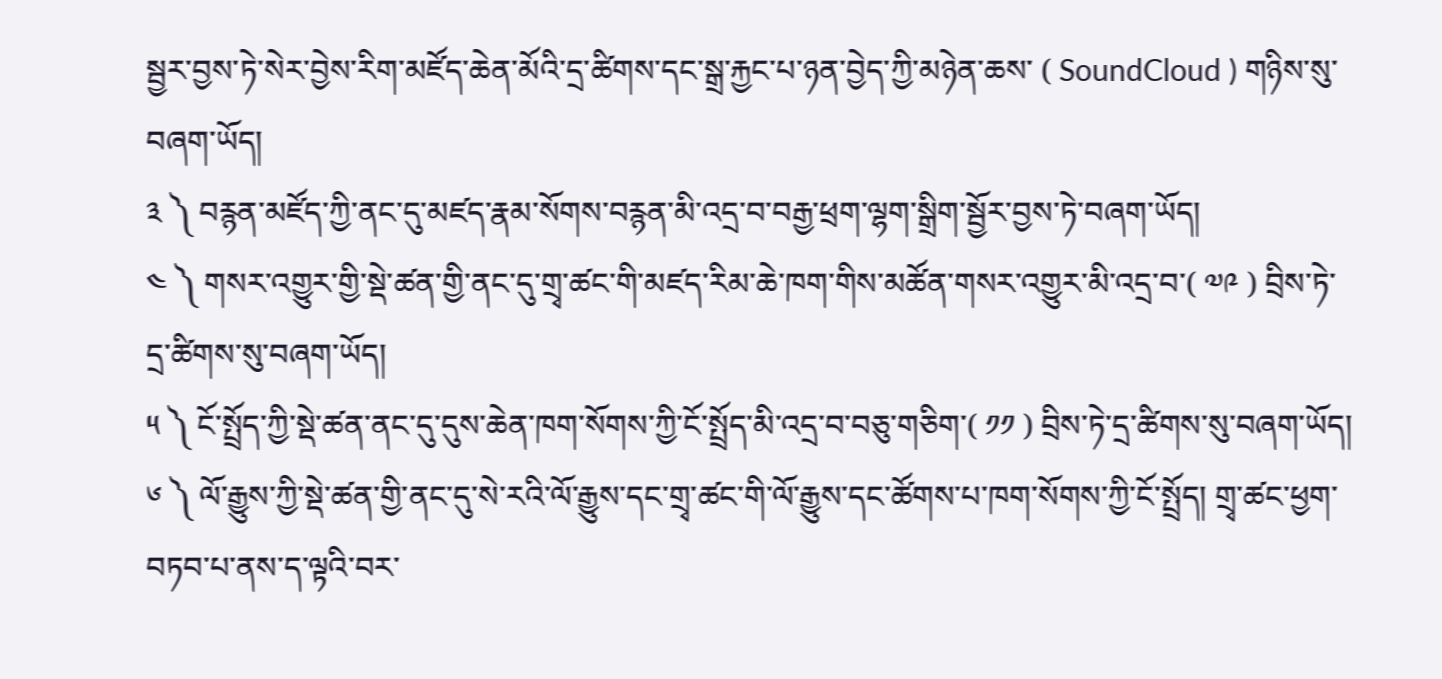སྦྱར་བྱས་ཏེ་སེར་བྱེས་རིག་མཛོད་ཆེན་མོའི་དྲ་ཚིགས་དང་སྒྲ་རྐྱང་པ་ཉན་བྱེད་ཀྱི་མཉེན་ཆས་ ( SoundCloud ) གཉིས་སུ་བཞག་ཡོད།
༣ ༽ བརྙན་མཛོད་ཀྱི་ནང་དུ་མཛད་རྣམ་སོགས་བརྙན་མི་འདྲ་བ་བརྒྱ་ཕྲག་ལྷག་སྒྲིག་སྦྱོར་བྱས་ཏེ་བཞག་ཡོད།
༤ ༽ གསར་འགྱུར་གྱི་སྡེ་ཚན་གྱི་ནང་དུ་གྲྭ་ཚང་གི་མཛད་རིམ་ཆེ་ཁག་གིས་མཚོན་གསར་འགྱུར་མི་འདྲ་བ་( ༧༩ ) བྲིས་ཏེ་དྲ་ཚིགས་སུ་བཞག་ཡོད།
༥ ༽ ངོ་སྤྲོད་ཀྱི་སྡེ་ཚན་ནང་དུ་དུས་ཆེན་ཁག་སོགས་ཀྱི་ངོ་སྤྲོད་མི་འདྲ་བ་བཅུ་གཅིག་( ༡༡ ) བྲིས་ཏེ་དྲ་ཚིགས་སུ་བཞག་ཡོད།
༦ ༽ ལོ་རྒྱུས་ཀྱི་སྡེ་ཚན་གྱི་ནང་དུ་སེ་རའི་ལོ་རྒྱུས་དང་གྲྭ་ཚང་གི་ལོ་རྒྱུས་དང་ཚོགས་པ་ཁག་སོགས་ཀྱི་ངོ་སྤྲོད། གྲྭ་ཚང་ཕྱག་བཏབ་པ་ནས་ད་ལྟའི་བར་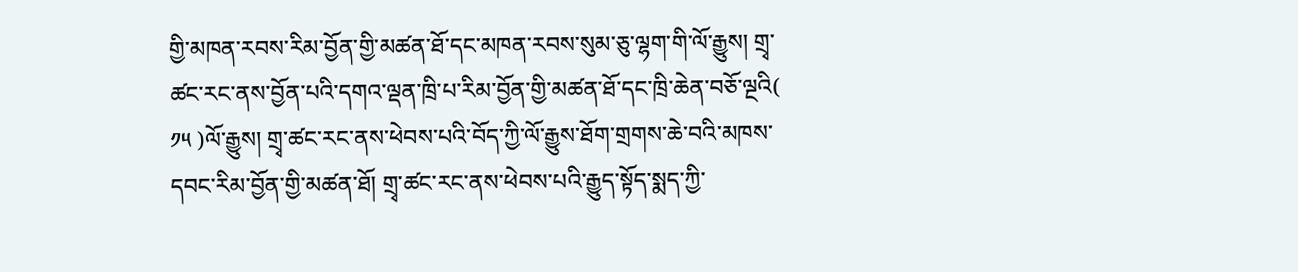གྱི་མཁན་རབས་རིམ་བྱོན་གྱི་མཚན་ཐོ་དང་མཁན་རབས་སུམ་ཅུ་ལྷག་གི་ལོ་རྒྱུས། གྲྭ་ཚང་རང་ནས་བྱོན་པའི་དགའ་ལྡན་ཁྲི་པ་རིམ་བྱོན་གྱི་མཚན་ཐོ་དང་ཁྲི་ཆེན་བཅོ་ལྔའི( ༡༥ )ལོ་རྒྱུས། གྲྭ་ཚང་རང་ནས་ཕེབས་པའི་བོད་ཀྱི་ལོ་རྒྱུས་ཐོག་གྲགས་ཆེ་བའི་མཁས་དབང་རིམ་བྱོན་གྱི་མཚན་ཐོ། གྲྭ་ཚང་རང་ནས་ཕེབས་པའི་རྒྱུད་སྟོད་སྨད་ཀྱི་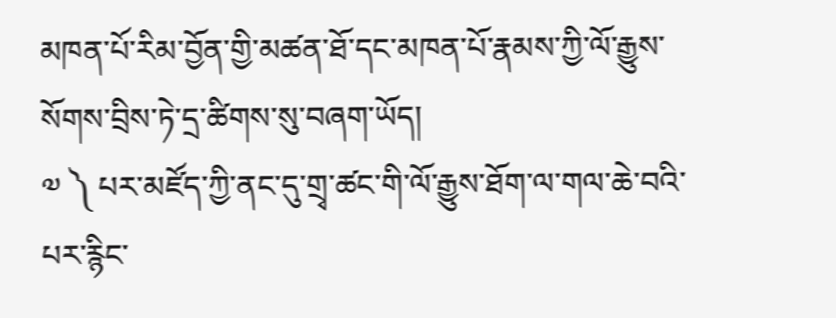མཁན་པོ་རིམ་བྱོན་གྱི་མཚན་ཐོ་དང་མཁན་པོ་རྣམས་ཀྱི་ལོ་རྒྱུས་སོགས་བྲིས་ཏེ་དྲ་ཚིགས་སུ་བཞག་ཡོད།
༧ ༽ པར་མཛོད་ཀྱི་ནང་དུ་གྲྭ་ཚང་གི་ལོ་རྒྱུས་ཐོག་ལ་གལ་ཆེ་བའི་པར་རྙིང་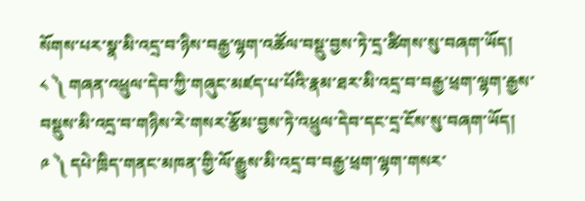སོགས་པར་སྣ་མི་འདྲ་བ་ཉིས་བརྒྱ་ལྷག་འཚོལ་བསྡུ་བྱས་ཏེ་དྲ་ཚིགས་སུ་བཞག་ཡོད།
༨ ༽ གཞན་འཕྲུལ་དེབ་ཀྱི་གཞུང་མཛད་པ་པོའི་རྣམ་ཐར་མི་འདྲ་བ་བརྒྱ་ཕྲག་ལྷག་རྒྱས་བསྡུས་མི་འདྲ་བ་གཉིས་རེ་གསར་རྩོམ་བྱས་ཏེ་འཕྲུལ་དེབ་དང་དྲ་ངོས་སུ་བཞག་ཡོད།
༩ ༽ དཔེ་ཁྲིད་གནང་མཁན་གྱི་ལོ་རྒྱུས་མི་འདྲ་བ་བརྒྱ་ཕྲག་ལྷག་གསར་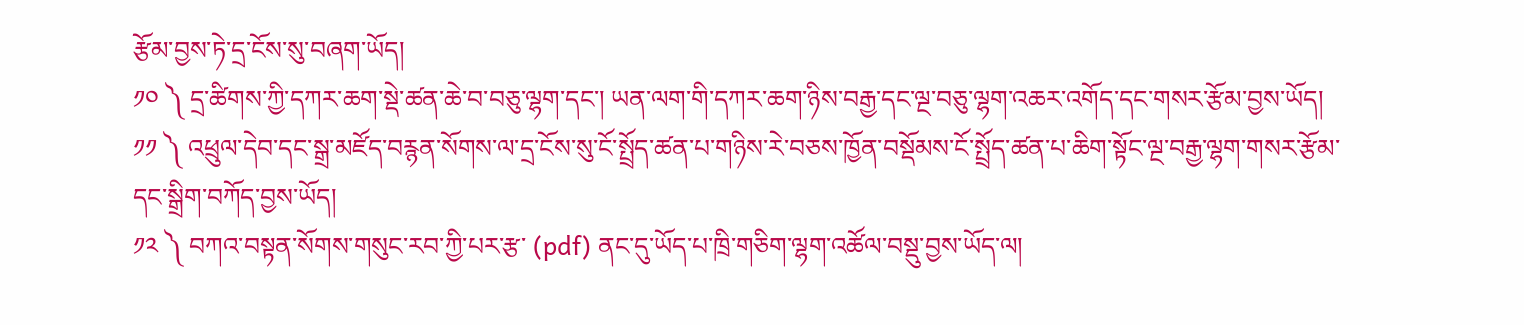རྩོམ་བྱས་ཏེ་དྲ་ངོས་སུ་བཞག་ཡོད།
༡༠ ༽ དྲ་ཚིགས་ཀྱི་དཀར་ཆག་སྡེ་ཚན་ཆེ་བ་བཅུ་ལྷག་དང་། ཡན་ལག་གི་དཀར་ཆག་ཉིས་བརྒྱ་དང་ལྔ་བཅུ་ལྷག་འཆར་འགོད་དང་གསར་རྩོམ་བྱས་ཡོད།
༡༡ ༽ འཕྲུལ་དེབ་དང་སྒྲ་མཛོད་བརྙན་སོགས་ལ་དྲ་ངོས་སུ་ངོ་སྤྲོད་ཚན་པ་གཉིས་རེ་བཅས་ཁྱོན་བསྡོམས་ངོ་སྤྲོད་ཚན་པ་ཆིག་སྟོང་ལྔ་བརྒྱ་ལྷག་གསར་རྩོམ་དང་སྒྲིག་བཀོད་བྱས་ཡོད།
༡༢ ༽ བཀའ་བསྟན་སོགས་གསུང་རབ་ཀྱི་པར་རྩ་ (pdf) ནང་དུ་ཡོད་པ་ཁྲི་གཅིག་ལྷག་འཚོལ་བསྡུ་བྱས་ཡོད་ལ།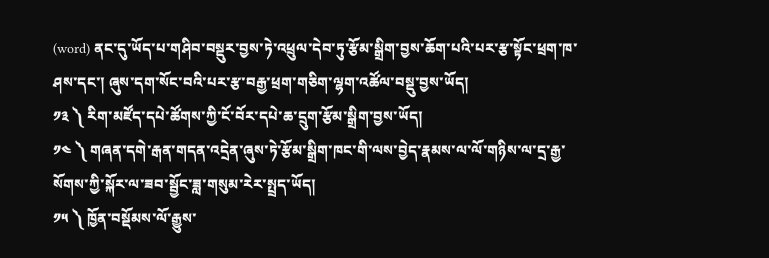(word) ནང་དུ་ཡོད་པ་གཤིབ་བསྡུར་བྱས་ཏེ་འཕྲུལ་དེབ་ཏུ་རྩོམ་སྒྲིག་བྱས་ཆོག་པའི་པར་རྩ་སྟོང་ཕྲག་ཁ་ཤས་དང་། ཞུས་དག་སོང་བའི་པར་རྩ་བརྒྱ་ཕྲག་གཅིག་ལྷག་འཚོལ་བསྡུ་བྱས་ཡོད།
༡༣ ༽ རིག་མཛོད་དཔེ་ཚོགས་ཀྱི་ངོ་བོར་དཔེ་ཆ་དྲུག་རྩོམ་སྒྲིག་བྱས་ཡོད།
༡༤ ༽ གཞན་དགེ་རྒན་གདན་འདྲེན་ཞུས་ཏེ་རྩོམ་སྒྲིག་ཁང་གི་ལས་བྱེད་རྣམས་ལ་ལོ་གཉིས་ལ་དྲ་རྒྱ་སོགས་ཀྱི་སྐོར་ལ་ཟབ་སྦྱོང་ཟླ་གསུམ་རེར་སྤྲད་ཡོད།
༡༥ ༽ ཁྱོན་བསྡོམས་ལོ་རྒྱུས་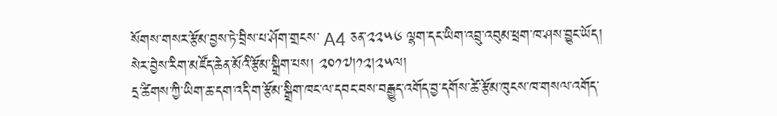སོགས་གསར་རྩོམ་བྱས་ཏེ་བྲིས་པ་ཤོག་གྲངས་ A4 ཅན་༢༢༥༦ ལྷག་དང་ཡིག་འབྲུ་འབུམ་ཕྲག་ཁ་ཤས་བྱུང་ཡོད།
སེར་བྱེས་རིག་མཛོད་ཆེན་མོའི་རྩོམ་སྒྲིག་པས། ༢༠༡༧།༡༢།༢༥ལ།
དྲ་ཚིགས་ཀྱི་ཡིག་ཆ་དག་འདི་ག་རྩོམ་སྒྲིག་ཁང་ལ་དབང་བས་བརྒྱུད་འགོད་བྱ་དགོས་ཚེ་རྩོམ་ཁུངས་ཁ་གསལ་འགོད་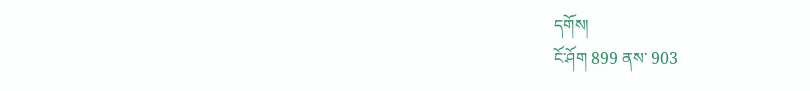དགོས།
ངོ་ཤོག 899 ནས་ 903